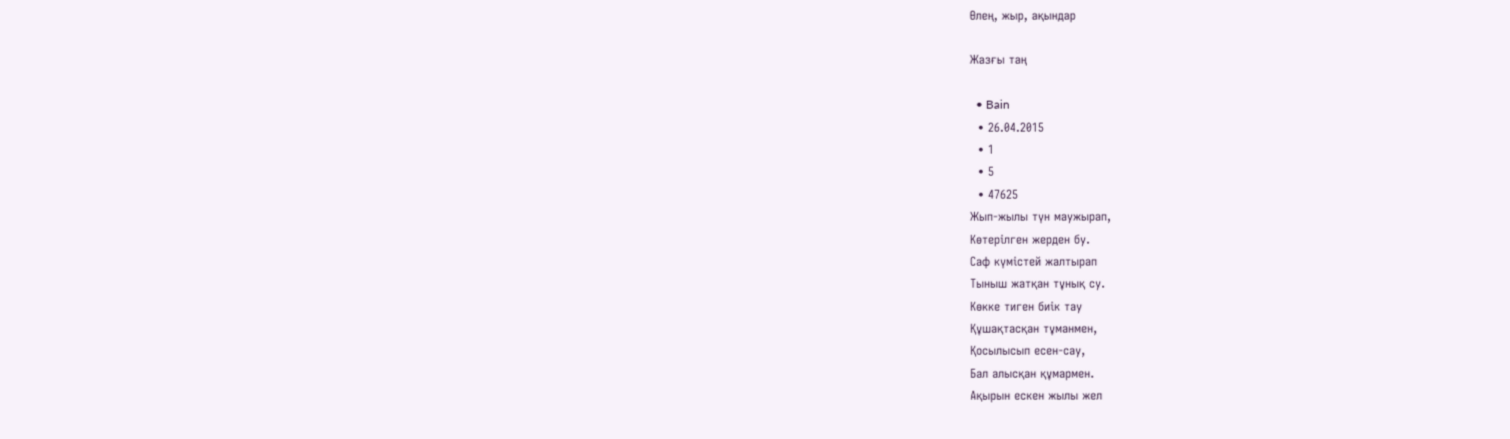Өлең, жыр, ақындар

Жазғы таң

  • Bain
  • 26.04.2015
  • 1
  • 5
  • 47625
Жып-жылы түн маужырап,
Көтерілген жерден бу.
Саф күмістей жалтырап
Тыныш жатқан тұнық су.
Көкке тиген биік тау
Құшақтасқан тұманмен,
Қосылысып есен-сау,
Бал алысқан құмармен.
Ақырын ескен жылы жел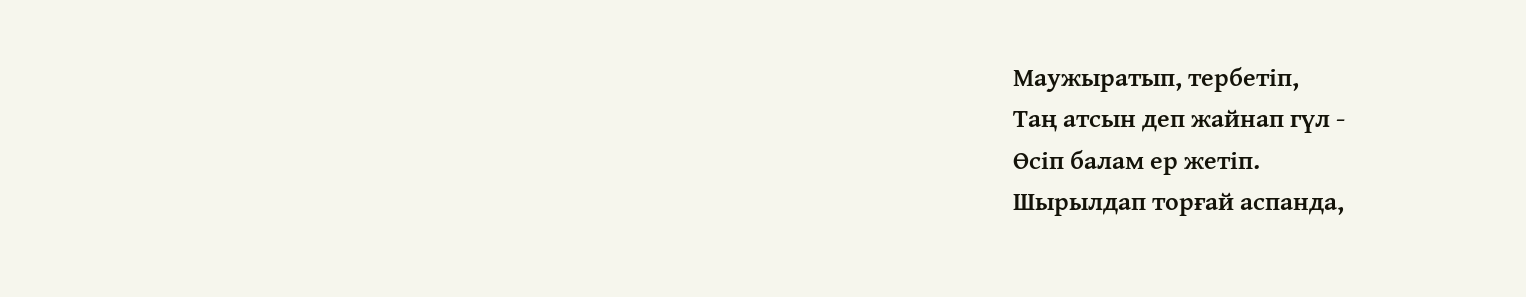Маужыратып, тербетіп,
Таң атсын деп жайнап гүл -
Өсіп балам ер жетіп.
Шырылдап торғай аспанда,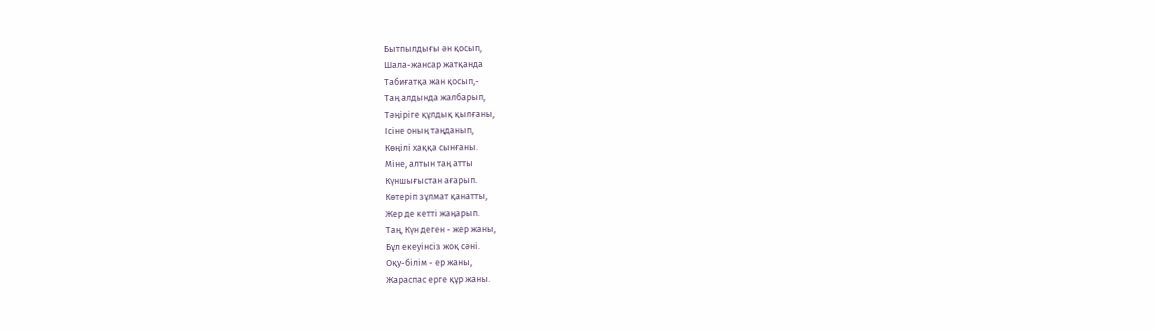Бытпылдығы ән қосып,
Шала-жансар жатқанда
Табиғатқа жан қосып,-
Таң алдында жалбарып,
Тәңіріге құлдық қылғаны,
Ісіне оның таңданып,
Көңілі хаққа сынғаны.
Міне, алтын таң атты
Күншығыстан ағарып.
Көтеріп зұлмат қанатты,
Жер де кетті жаңарып.
Таң, Күн деген - жер жаны,
Бұл екеуінсіз жоқ сәні.
Оқу-білім - ер жаны,
Жараспас ерге құр жаны.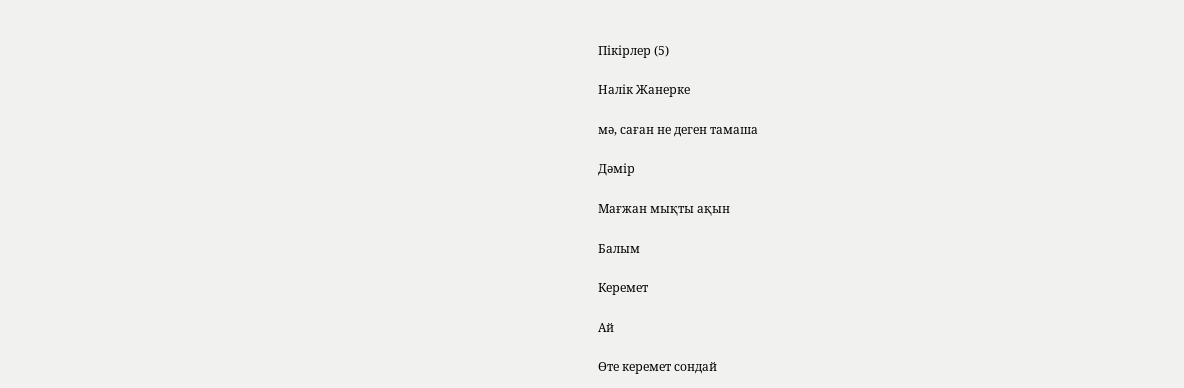Пікірлер (5)

Налік Жанерке

мә, саған не деген тамаша

Дəмір

Мағжан мықты ақын

Балым

Керемет

Ай

Өте керемет сондай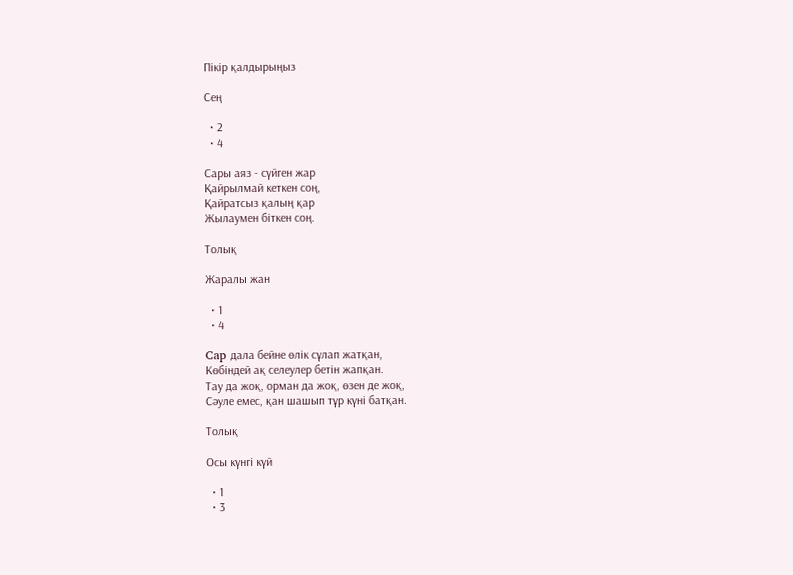Пікір қалдырыңыз

Сең

  • 2
  • 4

Сары аяз - сүйген жар
Қайрылмай кеткен соң,
Қайратсыз қалың қар
Жылаумен біткен соң.

Толық

Жаралы жан

  • 1
  • 4

Cap дала бейне өлік сұлап жатқан,
Көбіндей ақ селеулер бетін жапқан.
Тау да жоқ, орман да жоқ, өзен де жоқ,
Сәуле емес, қан шашып тұр күні батқан.

Толық

Осы күнгі күй

  • 1
  • 3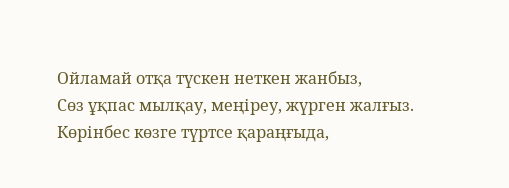Ойламай отқа түскен неткен жанбыз,
Сөз ұқпас мылқау, меңіреу, жүрген жалғыз.
Көрінбес көзге түртсе қараңғыда,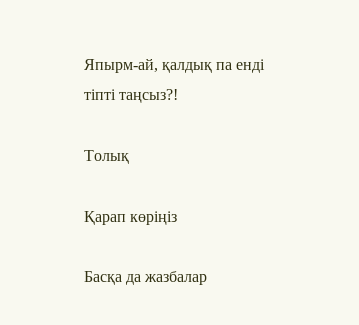Япырм-ай, қалдық па енді тіпті таңсыз?!

Толық

Қарап көріңіз

Басқа да жазбалар